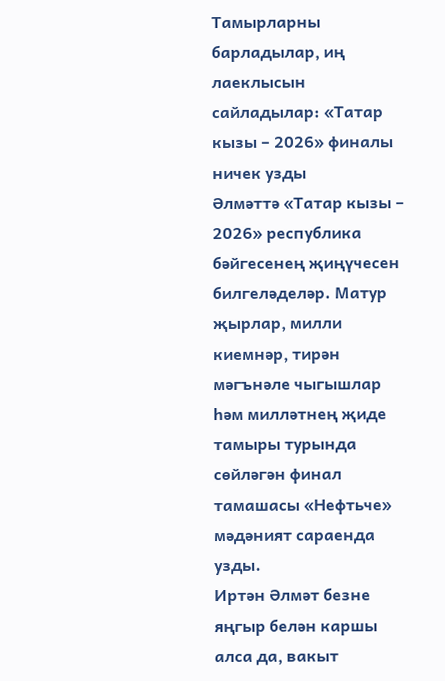Тамырларны барладылар, иң лаеклысын сайладылар: «Татар кызы – 2026» финалы ничек узды
Әлмәттә «Татар кызы – 2026» республика бәйгесенең җиңүчесен билгеләделәр. Матур җырлар, милли киемнәр, тирән мәгънәле чыгышлар һәм милләтнең җиде тамыры турында сөйләгән финал тамашасы «Нефтьче» мәдәният сараенда узды.
Иртән Әлмәт безне яңгыр белән каршы алса да, вакыт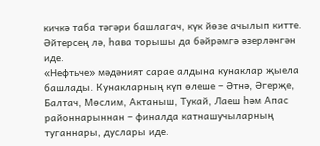кичкә таба тәгәри башлагач, күк йөзе ачылып китте. Әйтерсең лә, һава торышы да бәйрәмгә әзерләнгән иде.
«Нефтьче» мәдәният сарае алдына кунаклар җыела башлады. Кунакларның күп өлеше – Әтнә, Әгерҗе, Балтач, Мөслим, Актаныш, Тукай, Лаеш һәм Апас районнарыннан – финалда катнашучыларның туганнары, дуслары иде.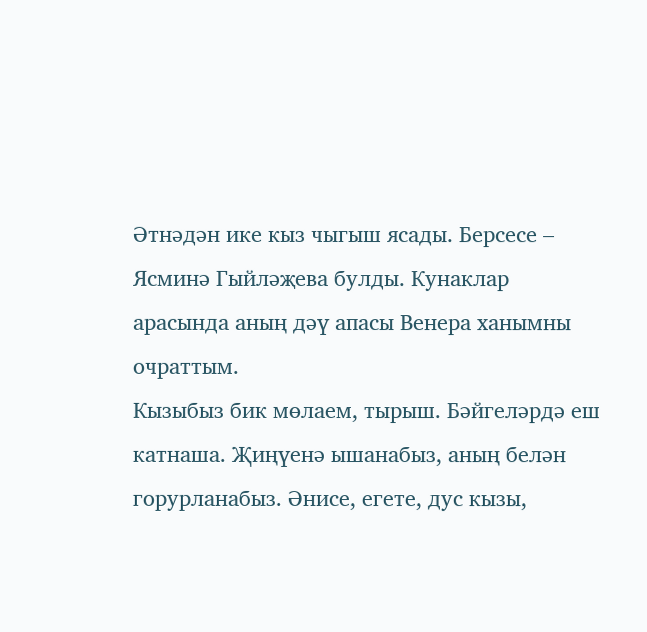Әтнәдән ике кыз чыгыш ясады. Берсесе – Ясминә Гыйләҗева булды. Кунаклар арасында аның дәү апасы Венера ханымны очраттым.
Кызыбыз бик мөлаем, тырыш. Бәйгеләрдә еш катнаша. Җиңүенә ышанабыз, аның белән горурланабыз. Әнисе, егете, дус кызы,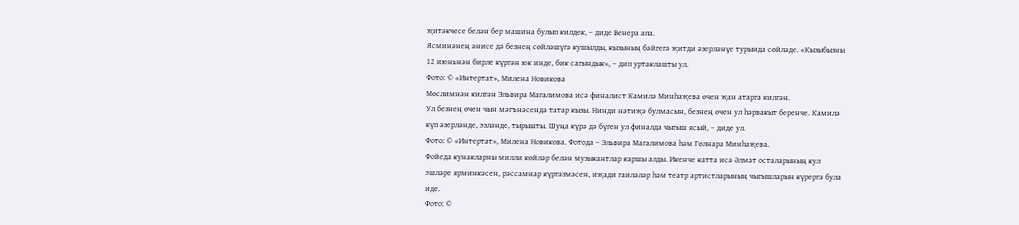җитәкчесе белән бер машина булып килдек, – диде Венера апа.
Ясминәнең әнисе дә безнең сөйләшүгә кушылды, кызының бәйгегә җитди әзерләнүе турында сөйләде. «Кызыбызны 12 июньнән бирле күргән юк инде, бик сагындык», – дип уртаклашты ул.
Фото: © «Интертат», Милена Новикова
Мөслимнән килгән Эльвира Магалимова исә финалист Камилә Минһаҗева өчен җан атарга килгән.
Ул безнең өчен чын мәгънәсендә татар кызы. Нинди нәтиҗә булмасын, безнең өчен ул һәрвакыт беренче. Камилә күп әзерләнде, эзләнде, тырышты. Шуңа күрә дә бүген ул финалда чыгыш ясый, – диде ул.
Фото: © «Интертат», Милена Новикова. Фотода – Эльвира Магалимова һәм Гөлнара Минһаҗева.
Фойеда кунакларны милли көйләр белән музыкантлар каршы алды. Икенче катта исә Әлмәт осталарының кул эшләре ярминкәсен, рәссамнар күргәзмәсен, иҗади гаиләләр һәм театр артистларының чыгышларын күрергә була иде.
Фото: ©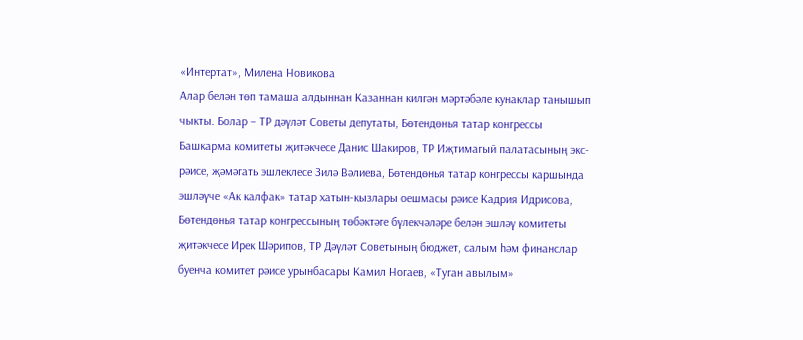«Интертат», Милена Новикова
Алар белән төп тамаша алдыннан Казаннан килгән мәртәбәле кунаклар танышып чыкты. Болар – ТР дәүләт Советы депутаты, Бөтендөнья татар конгрессы Башкарма комитеты җитәкчесе Данис Шакиров, ТР Иҗтимагый палатасының экс-рәисе, җәмәгать эшлеклесе Зилә Вәлиева, Бөтендөнья татар конгрессы каршында эшләүче «Ак калфак» татар хатын-кызлары оешмасы рәисе Кадрия Идрисова, Бөтендөнья татар конгрессының төбәктәге бүлекчәләре белән эшләү комитеты җитәкчесе Ирек Шәрипов, ТР Дәүләт Советының бюджет, салым һәм финанслар буенча комитет рәисе урынбасары Камил Ногаев, «Туган авылым»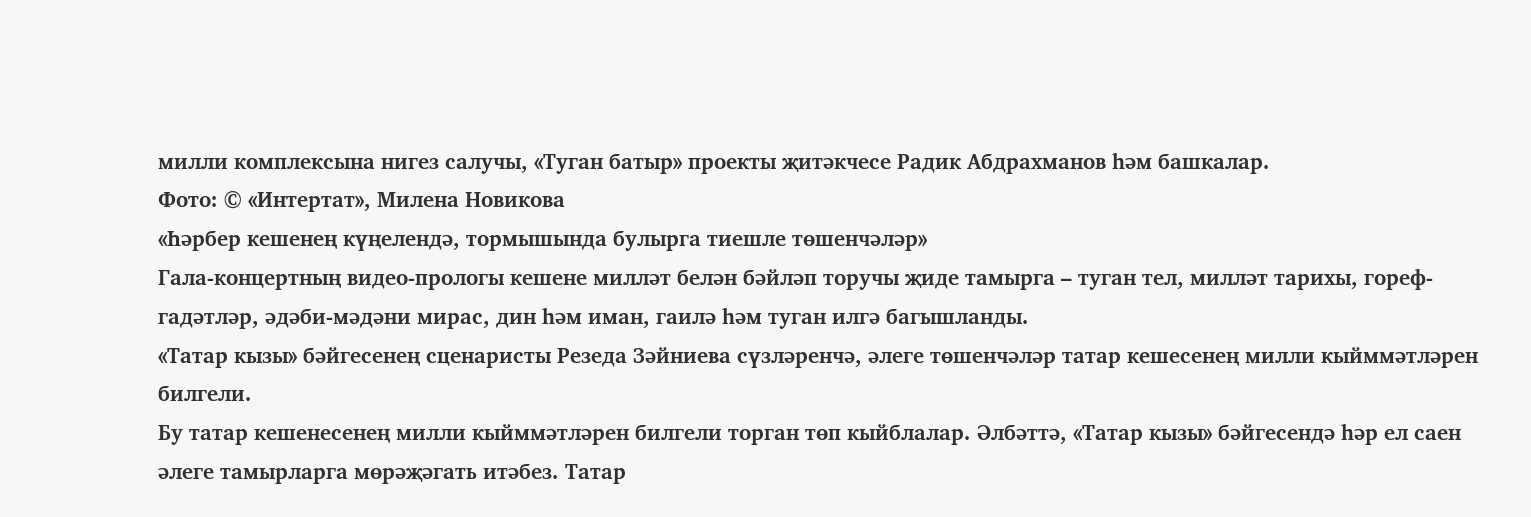милли комплексына нигез салучы, «Туган батыр» проекты җитәкчесе Радик Абдрахманов һәм башкалар.
Фото: © «Интертат», Милена Новикова
«Һәрбер кешенең күңелендә, тормышында булырга тиешле төшенчәләр»
Гала-концертның видео-прологы кешене милләт белән бәйләп торучы җиде тамырга – туган тел, милләт тарихы, гореф-гадәтләр, әдәби-мәдәни мирас, дин һәм иман, гаилә һәм туган илгә багышланды.
«Татар кызы» бәйгесенең сценаристы Резеда Зәйниева сүзләренчә, әлеге төшенчәләр татар кешесенең милли кыйммәтләрен билгели.
Бу татар кешенесенең милли кыйммәтләрен билгели торган төп кыйблалар. Әлбәттә, «Татар кызы» бәйгесендә һәр ел саен әлеге тамырларга мөрәҗәгать итәбез. Татар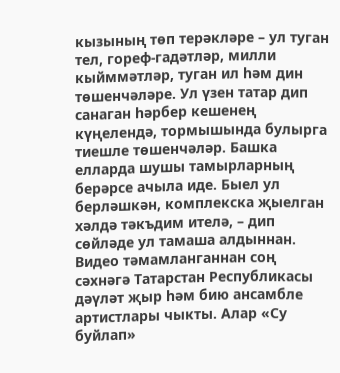кызының төп терәкләре – ул туган тел, гореф-гадәтләр, милли кыйммәтләр, туган ил һәм дин төшенчәләре. Ул үзен татар дип санаган һәрбер кешенең күңелендә, тормышында булырга тиешле төшенчәләр. Башка елларда шушы тамырларның берәрсе ачыла иде. Быел ул берләшкән, комплекска җыелган хәлдә тәкъдим ителә, – дип сөйләде ул тамаша алдыннан.
Видео тәмамланганнан соң сәхнәгә Татарстан Республикасы дәүләт җыр һәм бию ансамбле артистлары чыкты. Алар «Су буйлап»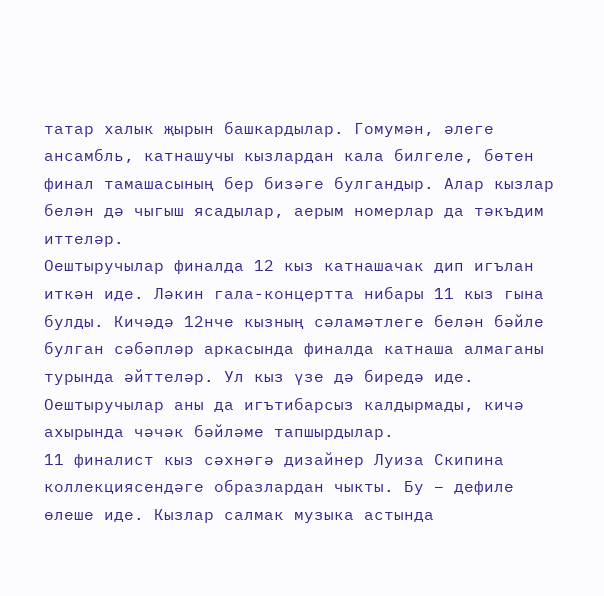татар халык җырын башкардылар. Гомумән, әлеге ансамбль, катнашучы кызлардан кала билгеле, бөтен финал тамашасының бер бизәге булгандыр. Алар кызлар белән дә чыгыш ясадылар, аерым номерлар да тәкъдим иттеләр.
Оештыручылар финалда 12 кыз катнашачак дип игълан иткән иде. Ләкин гала-концертта нибары 11 кыз гына булды. Кичәдә 12нче кызның сәламәтлеге белән бәйле булган сәбәпләр аркасында финалда катнаша алмаганы турында әйттеләр. Ул кыз үзе дә биредә иде. Оештыручылар аны да игътибарсыз калдырмады, кичә ахырында чәчәк бәйләме тапшырдылар.
11 финалист кыз сәхнәгә дизайнер Луиза Скипина коллекциясендәге образлардан чыкты. Бу – дефиле өлеше иде. Кызлар салмак музыка астында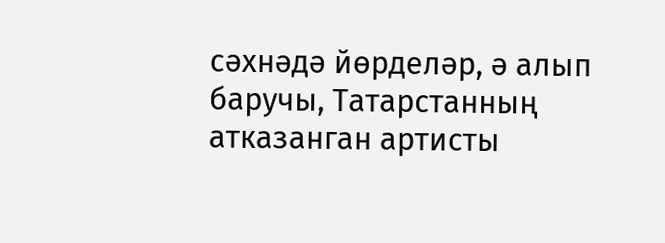сәхнәдә йөрделәр, ә алып баручы, Татарстанның атказанган артисты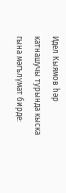Идел Кыямов һәр катнашучы турында кыска гына мәгълүмат бирде: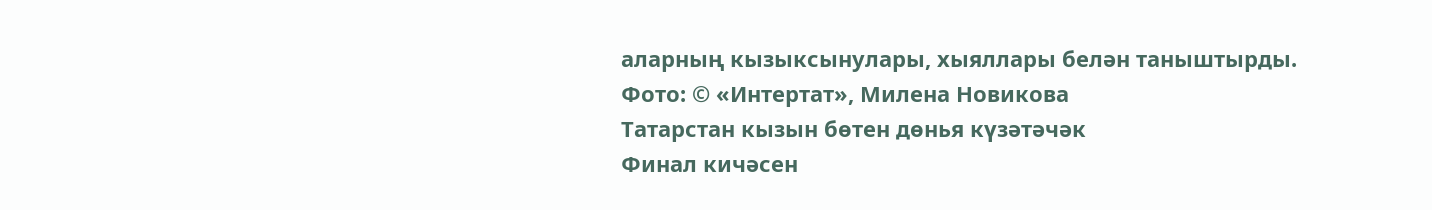аларның кызыксынулары, хыяллары белән таныштырды.
Фото: © «Интертат», Милена Новикова
Татарстан кызын бөтен дөнья күзәтәчәк
Финал кичәсен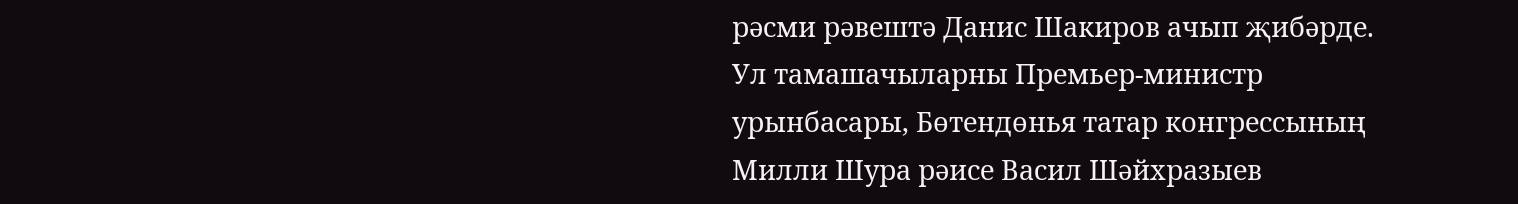рәсми рәвештә Данис Шакиров ачып җибәрде. Ул тамашачыларны Премьер-министр урынбасары, Бөтендөнья татар конгрессының Милли Шура рәисе Васил Шәйхразыев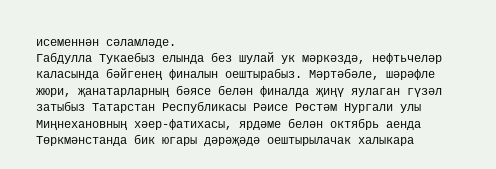исеменнән сәламләде.
Габдулла Тукаебыз елында без шулай ук мәркәздә, нефтьчеләр каласында бәйгенең финалын оештырабыз. Мәртәбәле, шәрәфле жюри, җанатарларның бәясе белән финалда җиңү яулаган гүзәл затыбыз Татарстан Республикасы Рәисе Рөстәм Нургали улы Миңнехановның хәер-фатихасы, ярдәме белән октябрь аенда Төркмәнстанда бик югары дәрәҗәдә оештырылачак халыкара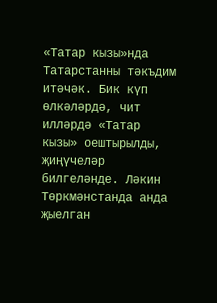«Татар кызы»нда Татарстанны тәкъдим итәчәк. Бик күп өлкәләрдә, чит илләрдә «Татар кызы» оештырылды, җиңүчеләр билгеләнде. Ләкин Төркмәнстанда анда җыелган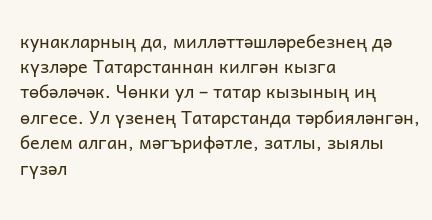кунакларның да, милләттәшләребезнең дә күзләре Татарстаннан килгән кызга төбәләчәк. Чөнки ул – татар кызының иң өлгесе. Ул үзенең Татарстанда тәрбияләнгән, белем алган, мәгърифәтле, затлы, зыялы гүзәл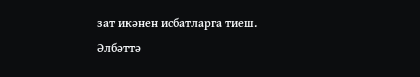зат икәнен исбатларга тиеш. Әлбәттә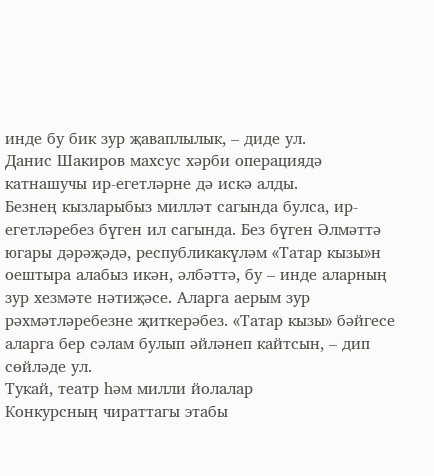инде бу бик зур җаваплылык, – диде ул.
Данис Шакиров махсус хәрби операциядә катнашучы ир-егетләрне дә искә алды.
Безнең кызларыбыз милләт сагында булса, ир-егетләребез бүген ил сагында. Без бүген Әлмәттә югары дәрәҗәдә, республикакүләм «Татар кызы»н оештыра алабыз икән, әлбәттә, бу – инде аларның зур хезмәте нәтиҗәсе. Аларга аерым зур рәхмәтләребезне җиткерәбез. «Татар кызы» бәйгесе аларга бер сәлам булып әйләнеп кайтсын, – дип сөйләде ул.
Тукай, театр һәм милли йолалар
Конкурсның чираттагы этабы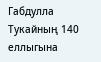Габдулла Тукайның 140 еллыгына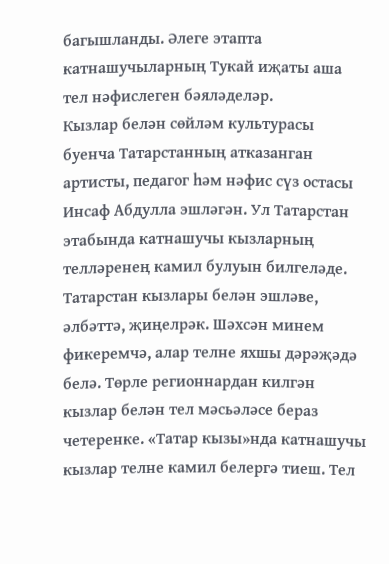багышланды. Әлеге этапта катнашучыларның Тукай иҗаты аша тел нәфислеген бәяләделәр.
Кызлар белән сөйләм культурасы буенча Татарстанның атказанган артисты, педагог һәм нәфис сүз остасы Инсаф Абдулла эшләгән. Ул Татарстан этабында катнашучы кызларның телләренең камил булуын билгеләде.
Татарстан кызлары белән эшләве, әлбәттә, җиңелрәк. Шәхсән минем фикеремчә, алар телне яхшы дәрәҗәдә белә. Төрле регионнардан килгән кызлар белән тел мәсьәләсе бераз четеренке. «Татар кызы»нда катнашучы кызлар телне камил белергә тиеш. Тел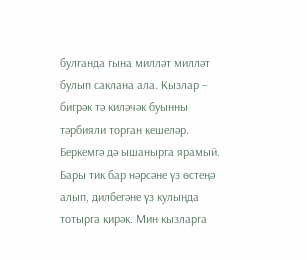булганда гына милләт милләт булып саклана ала. Кызлар – бигрәк тә киләчәк буынны тәрбияли торган кешеләр. Беркемгә дә ышанырга ярамый. Бары тик бар нәрсәне үз өстеңә алып, дилбегәне үз кулыңда тотырга кирәк. Мин кызларга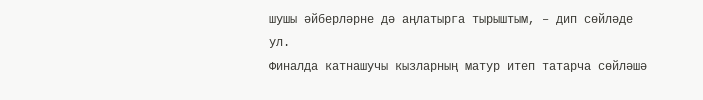шушы әйберләрне дә аңлатырга тырыштым, – дип сөйләде ул.
Финалда катнашучы кызларның матур итеп татарча сөйләшә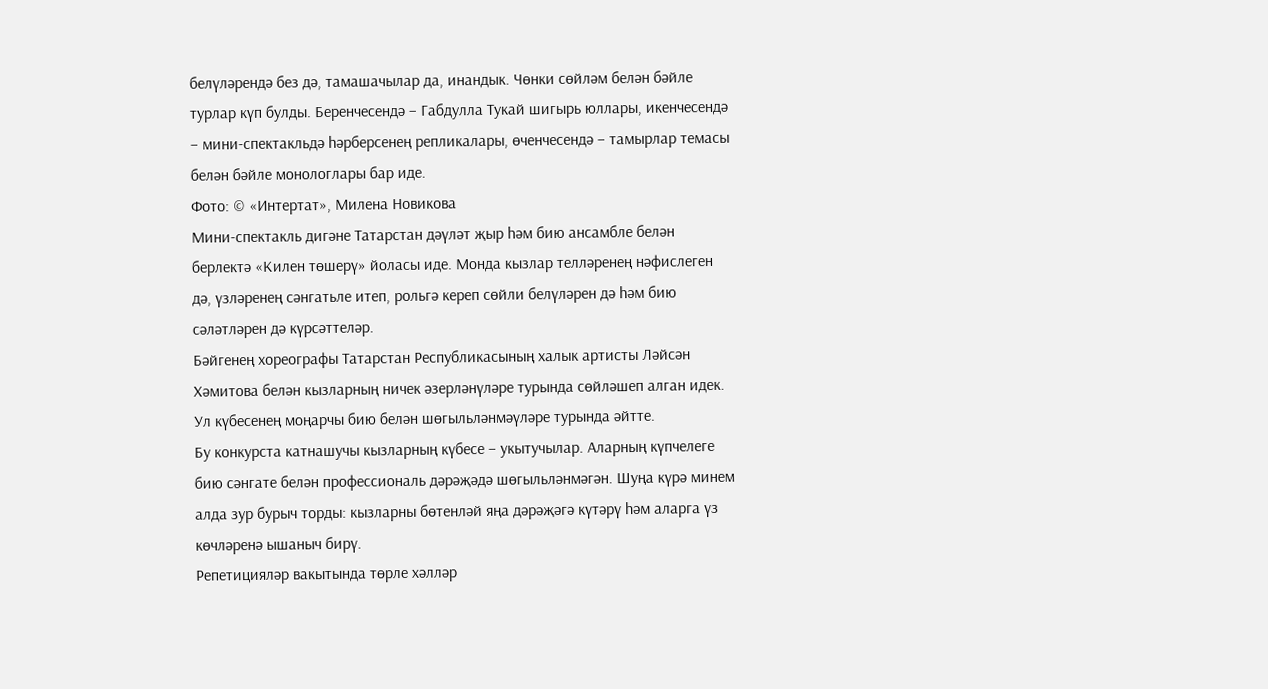белүләрендә без дә, тамашачылар да, инандык. Чөнки сөйләм белән бәйле турлар күп булды. Беренчесендә – Габдулла Тукай шигырь юллары, икенчесендә – мини-спектакльдә һәрберсенең репликалары, өченчесендә – тамырлар темасы белән бәйле монологлары бар иде.
Фото: © «Интертат», Милена Новикова
Мини-спектакль дигәне Татарстан дәүләт җыр һәм бию ансамбле белән берлектә «Килен төшерү» йоласы иде. Монда кызлар телләренең нәфислеген дә, үзләренең сәнгатьле итеп, рольгә кереп сөйли белүләрен дә һәм бию сәләтләрен дә күрсәттеләр.
Бәйгенең хореографы Татарстан Республикасының халык артисты Ләйсән Хәмитова белән кызларның ничек әзерләнүләре турында сөйләшеп алган идек. Ул күбесенең моңарчы бию белән шөгыльләнмәүләре турында әйтте.
Бу конкурста катнашучы кызларның күбесе – укытучылар. Аларның күпчелеге бию сәнгате белән профессиональ дәрәҗәдә шөгыльләнмәгән. Шуңа күрә минем алда зур бурыч торды: кызларны бөтенләй яңа дәрәҗәгә күтәрү һәм аларга үз көчләренә ышаныч бирү.
Репетицияләр вакытында төрле хәлләр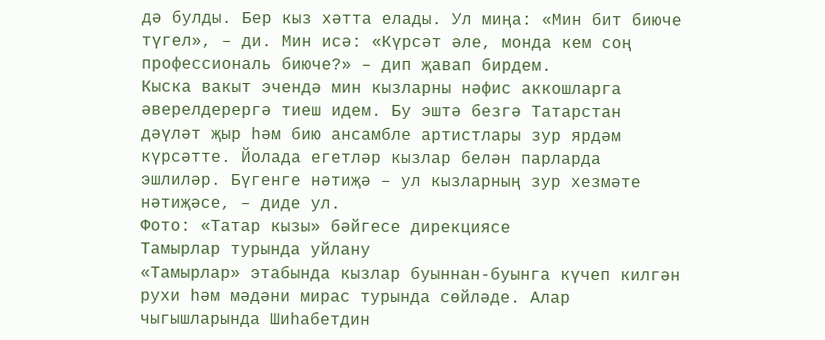дә булды. Бер кыз хәтта елады. Ул миңа: «Мин бит биюче түгел», – ди. Мин исә: «Күрсәт әле, монда кем соң профессиональ биюче?» – дип җавап бирдем.
Кыска вакыт эчендә мин кызларны нәфис аккошларга әверелдерергә тиеш идем. Бу эштә безгә Татарстан дәүләт җыр һәм бию ансамбле артистлары зур ярдәм күрсәтте. Йолада егетләр кызлар белән парларда эшлиләр. Бүгенге нәтиҗә – ул кызларның зур хезмәте нәтиҗәсе, – диде ул.
Фото: «Татар кызы» бәйгесе дирекциясе
Тамырлар турында уйлану
«Тамырлар» этабында кызлар буыннан-буынга күчеп килгән рухи һәм мәдәни мирас турында сөйләде. Алар чыгышларында Шиһабетдин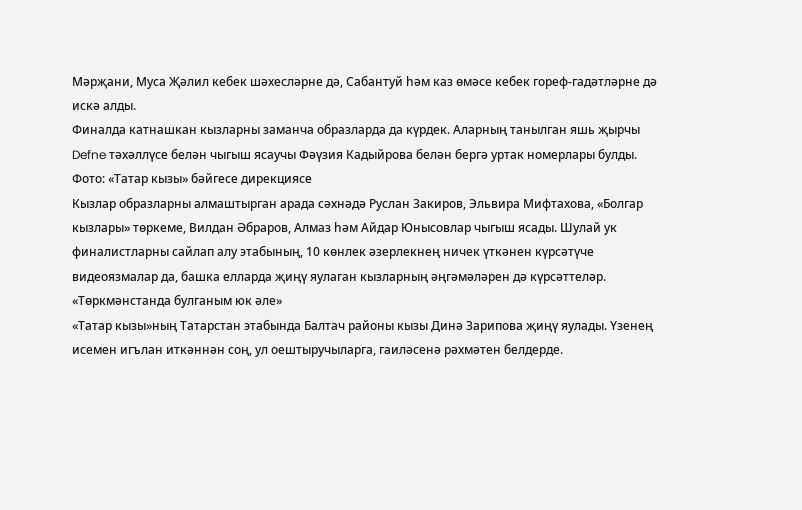Мәрҗани, Муса Җәлил кебек шәхесләрне дә, Сабантуй һәм каз өмәсе кебек гореф-гадәтләрне дә искә алды.
Финалда катнашкан кызларны заманча образларда да күрдек. Аларның танылган яшь җырчы Defne тәхәллүсе белән чыгыш ясаучы Фәүзия Кадыйрова белән бергә уртак номерлары булды.
Фото: «Татар кызы» бәйгесе дирекциясе
Кызлар образларны алмаштырган арада сәхнәдә Руслан Закиров, Эльвира Мифтахова, «Болгар кызлары» төркеме, Вилдан Әбраров, Алмаз һәм Айдар Юнысовлар чыгыш ясады. Шулай ук финалистларны сайлап алу этабының, 10 көнлек әзерлекнең ничек үткәнен күрсәтүче видеоязмалар да, башка елларда җиңү яулаган кызларның әңгәмәләрен дә күрсәттеләр.
«Төркмәнстанда булганым юк әле»
«Татар кызы»ның Татарстан этабында Балтач районы кызы Динә Зарипова җиңү яулады. Үзенең исемен игълан иткәннән соң, ул оештыручыларга, гаиләсенә рәхмәтен белдерде.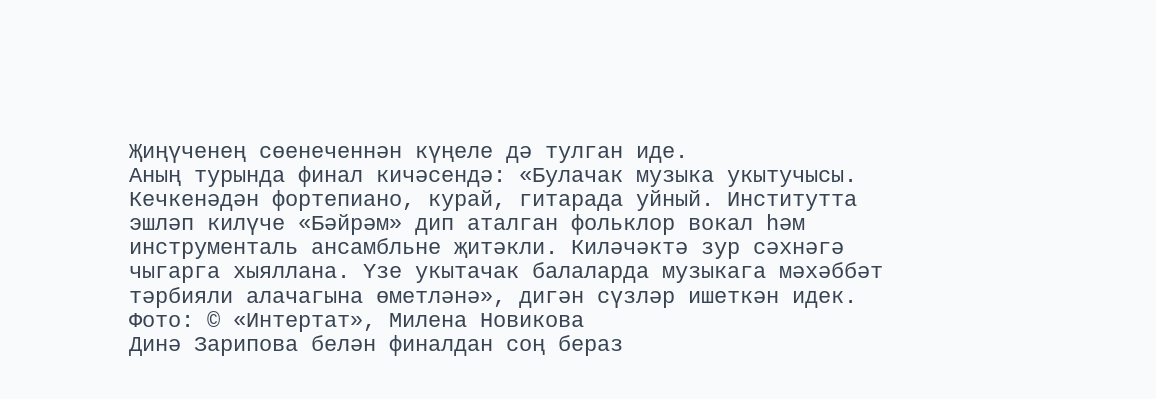Җиңүченең сөенеченнән күңеле дә тулган иде.
Аның турында финал кичәсендә: «Булачак музыка укытучысы. Кечкенәдән фортепиано, курай, гитарада уйный. Институтта эшләп килүче «Бәйрәм» дип аталган фольклор вокал һәм инструменталь ансамбльне җитәкли. Киләчәктә зур сәхнәгә чыгарга хыяллана. Үзе укытачак балаларда музыкага мәхәббәт тәрбияли алачагына өметләнә», дигән сүзләр ишеткән идек.
Фото: © «Интертат», Милена Новикова
Динә Зарипова белән финалдан соң бераз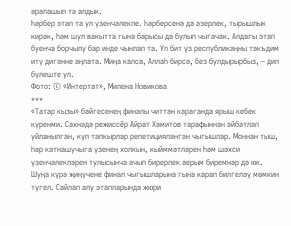аралашып та алдык.
Һәрбер этап та ул үзенчәлекле. Һәрберсенә дә әзерлек, тырышлык кирәк, һәм шул вакытта гына барысы да булып чыгачак. Алдагы этап буенча борчылу бар инде чынлап та. Ул бит үз республикаңны тәкъдим итү дигәнне аңлата. Миңа калса, Аллаһ бирсә, без булдырырбыз, – дип бүлеште ул.
Фото: © «Интертат», Милена Новикова
***
«Татар кызы» бәйгесенең финалы читтән караганда ярыш кебек күренми. Сәхнәдә режиссёр Айрат Хәмитов тарафыннан әйбәтләп уйланылган, күп тапкырлар репетицияләнгән чыгышлар. Моннан тыш, һәр катнашучыга үзенең холкын, кыйммәтләрен һәм шәхси үзенчәлекләрен тулысынча ачып бирерлек аерым биремнәр дә юк.
Шуңа күрә җиңүчене финал чыгышларына гына карап билгеләү мөмкин түгел. Сайлап алу этапларында жюри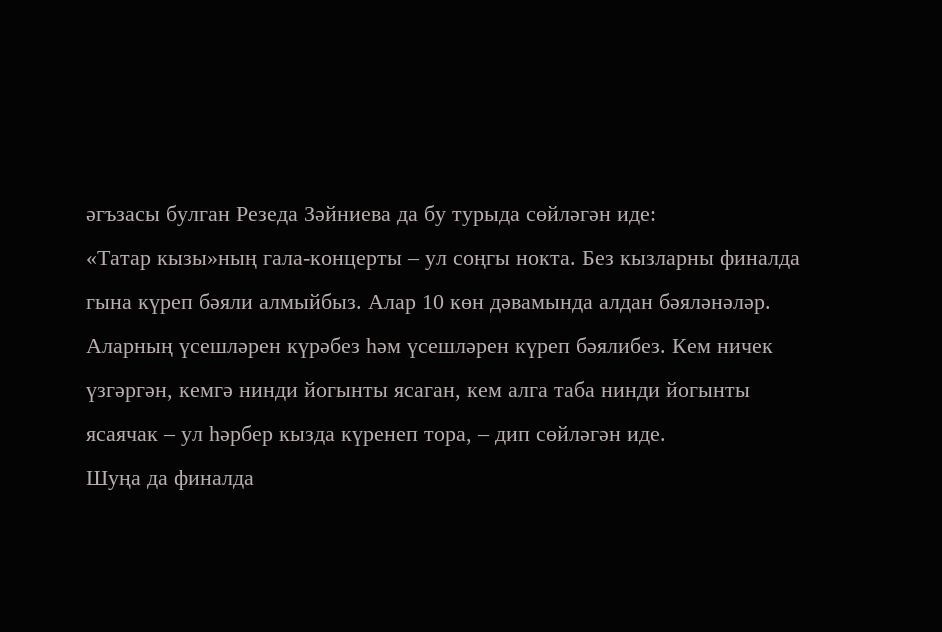әгъзасы булган Резеда Зәйниева да бу турыда сөйләгән иде:
«Татар кызы»ның гала-концерты – ул соңгы нокта. Без кызларны финалда гына күреп бәяли алмыйбыз. Алар 10 көн дәвамында алдан бәяләнәләр. Аларның үсешләрен күрәбез һәм үсешләрен күреп бәялибез. Кем ничек үзгәргән, кемгә нинди йогынты ясаган, кем алга таба нинди йогынты ясаячак – ул һәрбер кызда күренеп тора, – дип сөйләгән иде.
Шуңа да финалда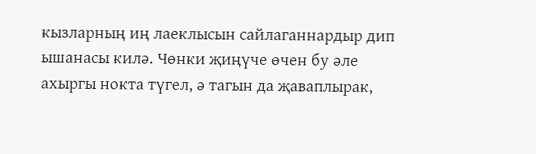кызларның иң лаеклысын сайлаганнардыр дип ышанасы килә. Чөнки җиңүче өчен бу әле ахыргы нокта түгел, ә тагын да җаваплырак,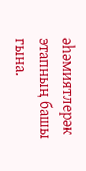әһәмиятлерәк этапның башы гына.